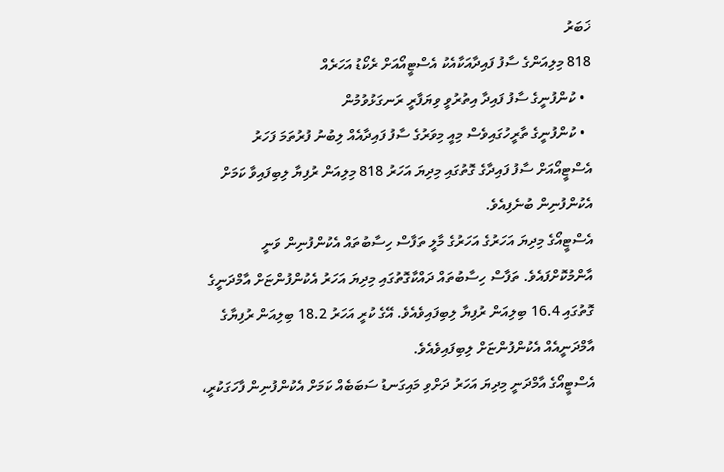ޚަބަރު
818 މިލިއަންގެ ސާފު ފައިދާއަކާއެކު އެސްޓީއޯއަށް ރެކޯޑު އަހަރެއް
  • ކުންފުނީގެ ސާފު ފައިދާ އިތުރުވީ ވިޔަފާރީ ރަނގަޅުވުމުން
  • ކުންފުނީގެ ތާރީހުގައިވެސް މިއީ މިވަރުގެ ސާފު ފައިދާއެއް ލިބުނު ފުރުތަމަ ފަހަރު
އެސްޓީއޯއަށް ސާފު ފައިދާގެ ގޮތުގައި މިދިޔަ އަހަރު 818 މިލިއަން ރުފިޔާ ލިބިފައިވާ ކަމަށް އެކުންފުނިން ބުނެފިއެވެ.
އެސްޓީއޯގެ މިދިޔަ އަހަރުގެ އަހަރުގެ މާލީ ތަފާސް ހިސާބުތައް އެކުންފުނިން ވަނީ އާންމުކޮށްފައެވެ. ތަފާސް ހިސާބުތައް ދައްކާގޮތުގައި މިދިޔަ އަހަރު އެކުންފުންޏަށް އާމްދަނީގެ ގޮތުގައި 16.4 ބިލިއަން ރުފިޔާ ލިބިފައިވެއެވެ. އޭގެ ކުރީ އަހަރު 18.2 ބިލިއަން ރުފިޔާގެ އާމްދަނީއެއް އެކުންފުންޏަށް ލިބިފައިވެއެވެ.
އެސްޓީއޯގެ އާމްދަނީ މިދިޔަ އަހަރު ދަށްވި މައިގަނޑު ސަބަބެއް ކަމަށް އެކުންފުނިން ފާހަގަކުރީ،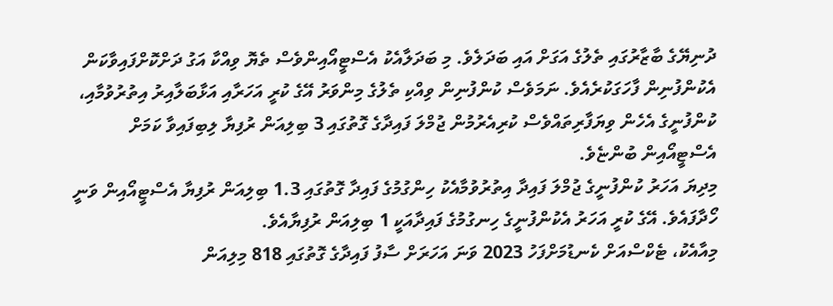ދުނިޔޭގެ ބާޒާރުގައި ތެލުގެ އަގަށް އައި ބަދަލެވެ. މި ބަދަލާއެކު އެސްޓީއޯއިންވެސް ތެޔޮ ވިއްކާ އަގު ދަށްކޮށްފައިވާކަން އެކުންފުނިން ފާހަގަކުރެއެވެ. ނަމަވެސް ކުންފުނިން ވިއްކި ތެލުގެ މިންވަރު އޭގެ ކުރީ އަހަރާއި އަޅާބަލާއިރު އިތުރުވުމާއި، ކުންފުނީގެ އެހެން ވިޔަފާރިތައްވެސް ކުރިއެރުމުން ޖުމްލަ ފައިދާގެ ގޮތުގައި 3 ބިލިއަން ރުފިޔާ ލިބިފައިވާ ކަމަށް އެސްޓީއޯއިން ބުންޏެވެ.
މިދިޔަ އަހަރު ކުންފުނީގެ ޖުމްލަ ފައިދާ އިތުރުވުމާއެކު ހިންގުމުގެ ފައިދާ ގޮތުގައި 1.3 ބިލިއަން ރުފިޔާ އެސްޓީއޯއިން ވަނީ ހޯދާފައެވެ. އޭގެ ކުރީ އަހަރު އެކުންފުނީގެ ހިނގުމުގެ ފައިދާއަކީ 1 ބިލިއަން ރުފިޔާއެވެ.
މިއާއެކު، ޓެކްސްއަށް ކެނޑުމަށްފަހު 2023 ވަނަ އަހަރަށް ސާފު ފައިދާގެ ގޮތުގައި 818 މިލިއަން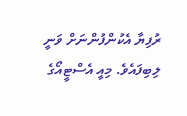ރުފިޔާ އެކުންފުންނަށް ވަނީ ލިބިފައެވެ. މިއީ އެސްޓީއޯގެ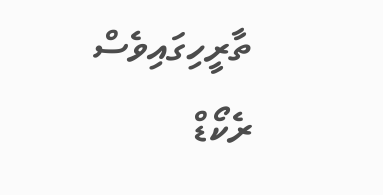ތާރީހިގައިވެސް ރެކޯޑް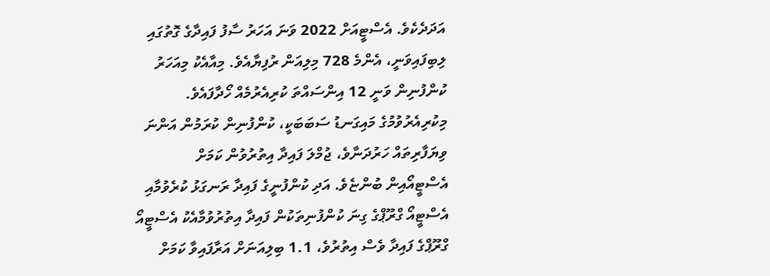އަދަދެކެވެ. އެސްޓީއަށް 2022 ވަނަ އަހަރު ސާފު ފައިދާގެ ގޮތުގައި ލިބިފައިވަނީ، އެންމެ 728 މިލިއަން ރުފިޔާއެވެ. މިއާއެކު މިއަހަރު ކުންފުނިން ވަނީ 12 އިންސައްތަ ކުރިއެރުމެއް ހޯދާފައެވެ.
މިކުރިއެރުވުމުގެ މައިގަނޑު ސަބަބަކީ، ކުންފުނިން ކުރަމުން އަންނަ ވިޔަފާރިތައް ހަރުދަނާވެ، ޖުމްލަ ފައިދާ އިތުރުވުން ކަމަށް އެސްޓީއޯއިން ބުންޏެވެ. އަދި ކުންފުނީގެ ފައިދާ ރަނގަޅު ކުރެވުމާއި އެސްޓީއޯ ގްރޫޕްގެ ގިނަ ކުންފުނިތަކުން ފައިދާ އިތުރުވުމާއެކު އެސްޓީއޯ ގްރޫޕްގެ ފައިދާ ވެސް އިތުރުވެ، 1.1 ބިލިއަނަށް އަރާފައިވާ ކަމަށް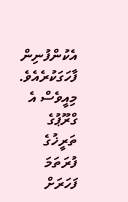އެކުންފުނިން ފާހަގަކުރެއެވެ. މިއީވެސް އެ ގްރޫޕުގެ ތަރީޚުގެ ފުރަތަމަ ފަހަރަށް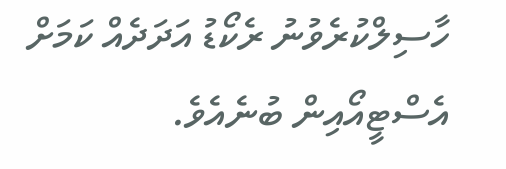ހާސިލްކުރެވުނު ރެކޯޑު އަދަދެއް ކަމަށް އެސްޓީއޯއިން ބުނެއެވެ.